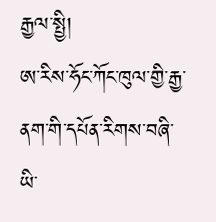རྒྱལ་སྤྱི།
ཨ་རིས་ཧོང་ཀོང་ཁུལ་གྱི་རྒྱ་ནག་གི་དཔོན་རིགས་བཞི་ཡི་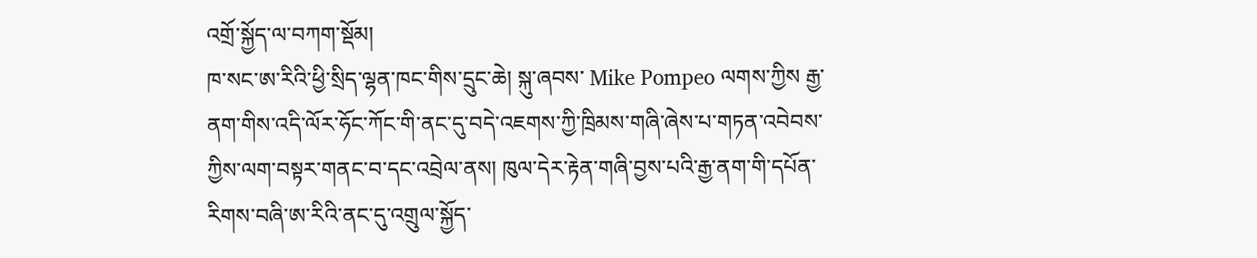འགྲོ་སྐྱོད་ལ་བཀག་སྡོམ།
ཁ་སང་ཨ་རིའི་ཕྱི་སྲིད་ལྷན་ཁང་གིས་དྲུང་ཆེ། སྐུ་ཞབས་ Mike Pompeo ལགས་ཀྱིས རྒྱ་ནག་གིས་འདི་ལོར་ཧོང་ཀོང་གི་ནང་དུ་བདེ་འཇགས་ཀྱི་ཁྲིམས་གཞི་ཞེས་པ་གཏན་འབེབས་ཀྱིས་ལག་བསྟར་གནང་བ་དང་འབྲེལ་ནས། ཁུལ་དེར་རྟེན་གཞི་བྱས་པའི་རྒྱ་ནག་གི་དཔོན་རིགས་བཞི་ཨ་རིའི་ནང་དུ་འགྲུལ་སྐྱོད་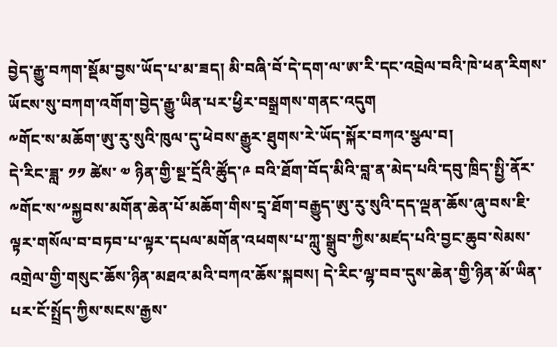བྱེད་རྒྱུ་བཀག་སྡོམ་བྱས་ཡོད་པ་མ་ཟད། མི་བཞི་བོ་དེ་དག་ལ་ཨ་རི་དང་འབྲེལ་བའི་ཁེ་ཕན་རིགས་ཡོངས་སུ་བཀག་འགོག་བྱེད་རྒྱུ་ཡིན་པར་ཕྱིར་བསྒྲགས་གནང་འདུག
༸གོང་ས་མཆོག་ཨུ་རུ་སུའི་ཁུལ་དུ་ཕེབས་རྒྱུར་ཐུགས་རེ་ཡོད་སྐོར་བཀའ་སྩལ་བ།
དེ་རིང་ཟླ་ ༡༡ ཚེས་ ༧ ཉིན་གྱི་སྔ་དྲོའི་ཚོུད་༩ བའི་ཐོག་བོད་མིའི་བླ་ན་མེད་པའི་དབུ་ཁྲིད་སྤྱི་ནོར་༸གོང་ས་༸སྐྱབས་མགོན་ཆེན་པོ་མཆོག་གིས་དྲྭ་ཐོག་བརྒྱུད་ཨུ་རུ་སུའི་དད་ལྡན་ཆོས་ཞུ་བས་ཇི་ལྟར་གསོལ་བ་བཏབ་པ་ལྟར་དཔལ་མགོན་འཕགས་པ་ཀླུ་སྒྲུབ་ཀྱིས་མཛད་པའི་བྱང་ཆུབ་སེམས་འགྲེལ་གྱི་གསུང་ཆོས་ཉིན་མཐའ་མའི་བཀའ་ཆོས་སྐབས། དེ་རིང་ལྷ་བབ་དུས་ཆེན་གྱི་ཉིན་མོ་ཡིན་པར་ངོ་སྤྲོད་ཀྱིས་སངས་རྒྱས་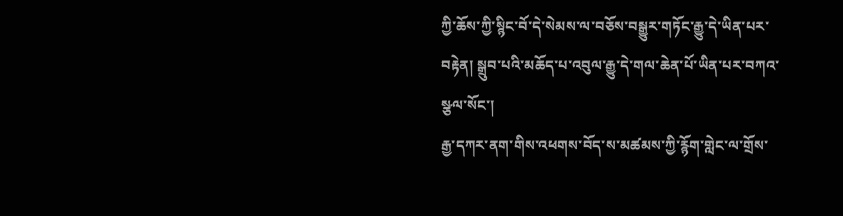ཀྱི་ཆོས་ཀྱི་སྙིང་བོ་དེ་སེམས་ལ་བཅོས་བསྒྱུར་གཏོང་རྒྱུ་དེ་ཡིན་པར་བརྟེན། སྒྲུབ་པའི་མཆོད་པ་འབུལ་རྒྱུ་དེ་གལ་ཆེན་པོ་ཡིན་པར་བཀའ་སྩལ་སོང་།
རྒྱ་དཀར་ནག་གིས་འཕགས་བོད་ས་མཚམས་ཀྱི་རྙོག་གླེང་ལ་གྲོས་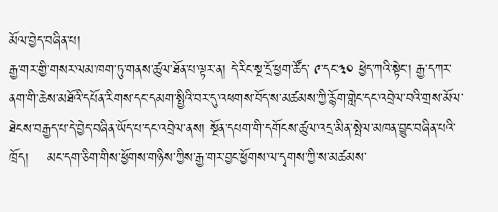མོལ་བྱེད་བཞིན་པ།
རྒྱ་གར་གྱི་གསར་ལམ་ཁག་ཏུ་གནས་ཚུལ་ཐོན་པ་ལྟར་ན། དེ་རིང་སྔ་དྲོ་ཕྱག་ཚོད་ ༩་དང་༣༠ ཕྱེད་ཀའི་སྟེང་། རྒྱ་དཀར་ནག་གི་ཆེས་མཐོའི་དཔོན་རིགས་དང་དམག་སྤྱིའི་བར་དུ་འཕགས་བོད་ས་མཚམས་ཀྱི་རྙོག་གླེང་དང་འབྲེལ་བའི་གྲས་མོལ་ཐེངས་བརྒྱད་པ་དེ་བྱེད་བཞིན་ཡོད་པ་དང་འབྲེལ་ནས། སྔོན་དཔག་གི་དགོངས་ཚུལ་འདྲ་མིན་སྤེལ་མཁན་བྱུང་བཞིན་པའི་ཁྲོད།    མང་དག་ཅིག་གིས་ཕྱོགས་གཉིས་ཀྱིས་རྒྱ་གར་བྱང་ཕྱོགས་ལ་དྭགས་ཀྱི་ས་མཚམས་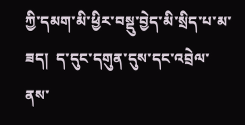ཀྱི་དམག་མི་ཕྱིར་བསྡུ་བྱེད་མི་སྲིད་པ་མ་ཟད།  ད་དུང་དགུན་དུས་དང་འབྲེལ་ནས་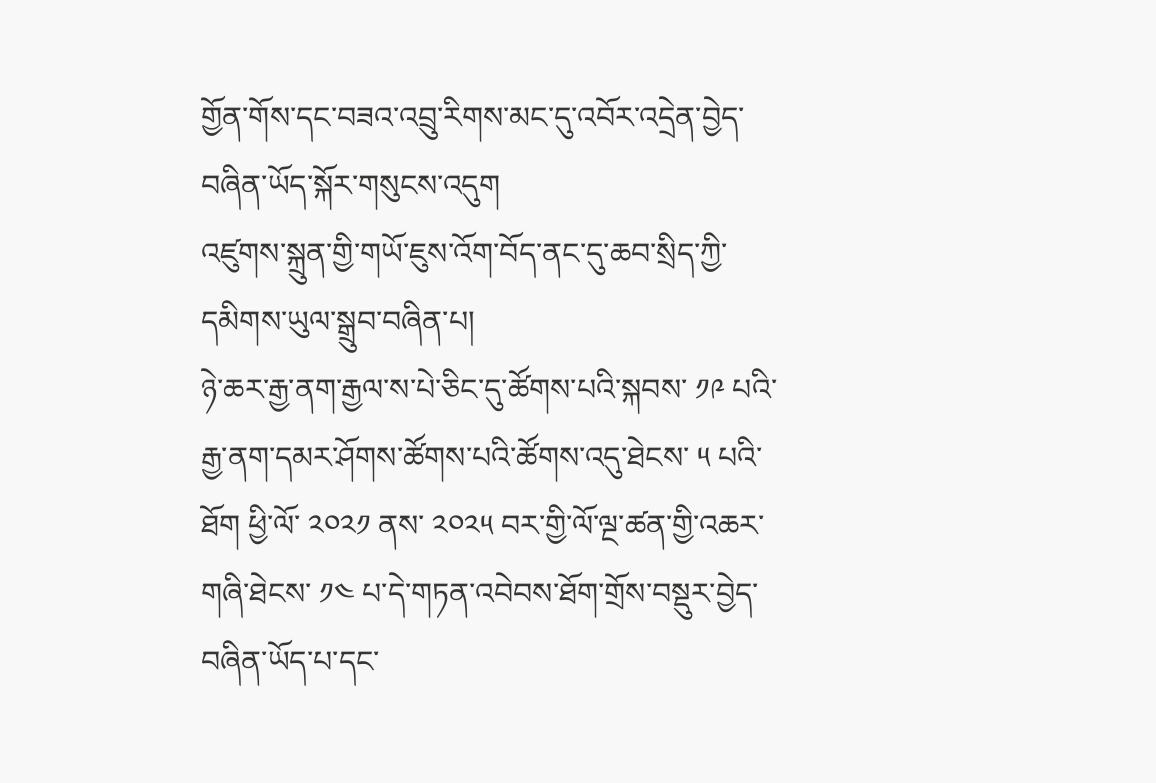གྱོན་གོས་དང་བཟའ་འབྲུ་རིགས་མང་དུ་འབོར་འདྲེན་བྱེད་བཞིན་ཡོད་སྐོར་གསུངས་འདུག
འཛུགས་སྐྲུན་གྱི་གཡོ་ཇུས་འོག་བོད་ནང་དུ་ཆབ་སྲིད་ཀྱི་དམིགས་ཡུལ་སྒྲུབ་བཞིན་པ།
ཉེ་ཆར་རྒྱ་ནག་རྒྱལ་ས་པེ་ཅིང་དུ་ཚོགས་པའི་སྐབས་ ༡༩ པའི་རྒྱ་ནག་དམར་ཤོགས་ཚོགས་པའི་ཚོགས་འདུ་ཐེངས་ ༥ པའི་ཐོག ཕྱི་ལོ་ ༢༠༢༡ ནས་ ༢༠༢༥ བར་གྱི་ལོ་ལྔ་ཚན་གྱི་འཆར་གཞི་ཐེངས་ ༡༤ པ་དེ་གཏན་འབེབས་ཐོག་གྲོས་བསྡུར་བྱེད་བཞིན་ཡོད་པ་དང་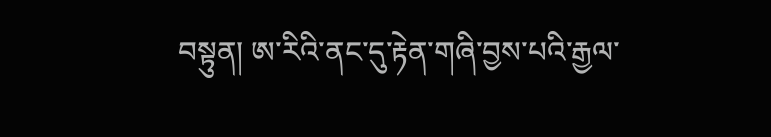བསྟུན། ཨ་རིའི་ནང་དུ་རྟེན་གཞི་བྱས་པའི་རྒྱལ་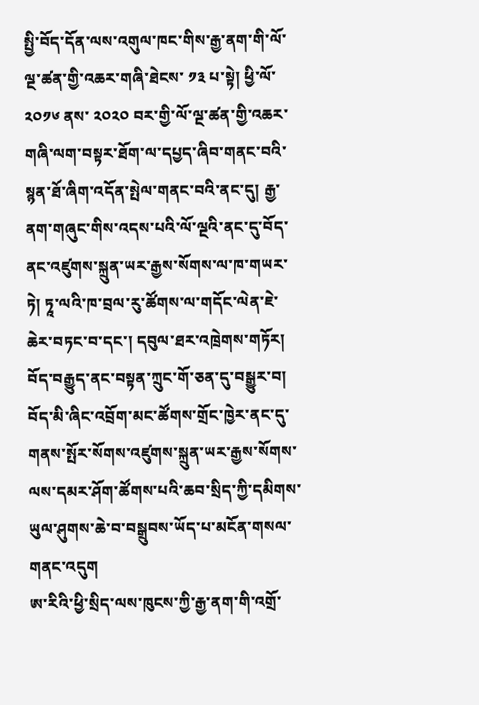སྤྱི་བོད་དོན་ལས་འགུལ་ཁང་གིས་རྒྱ་ནག་གི་ལོ་ལྔ་ཚན་གྱི་འཆར་གཞི་ཐེངས་ ༡༣ པ་སྟེ། ཕྱི་ལོ་ ༢༠༡༦ ནས་ ༢༠༢༠ བར་གྱི་ལོ་ལྔ་ཚན་གྱི་འཆར་གཞི་ལག་བསྟར་ཐོག་ལ་དཔྱད་ཞིབ་གནང་བའི་སྙན་ཐོ་ཞིག་འདོན་སྤེལ་གནང་བའི་ནང་དུ། རྒྱ་ནག་གཞུང་གིས་འདས་པའི་ལོ་ལྔའི་ནང་དུ་བོད་ནང་འཛུགས་སྐྲུན་ཡར་རྒྱས་སོགས་ལ་ཁ་གཡར་ཏེ། ཏཱ་ལའི་ཁ་བྲལ་རུ་ཚོགས་ལ་གདོང་ལེན་ཇེ་ཆེར་བཏང་བ་དང་། དབུལ་ཐར་འཁྲེགས་གཏོར། བོད་བརྒྱུད་ནང་བསྟན་ཀྲུང་གོ་ཅན་དུ་བསྒྱུར་བ། བོད་མི་ཞིང་འབྲོག་མང་ཚོགས་གྲོང་ཁྱེར་ནང་དུ་གནས་སྤོར་སོགས་འཛུགས་སྐྲུན་ཡར་རྒྱས་སོགས་ལས་དམར་ཤོག་ཚོགས་པའི་ཆབ་སྲིད་ཀྱི་དམིགས་ཡུལ་ཤུགས་ཆེ་བ་བསྒྲུབས་ཡོད་པ་མངོན་གསལ་གནང་འདུག
ཨ་རིའི་ཕྱི་སྲིད་ལས་ཁུངས་ཀྱི་རྒྱ་ནག་གི་འགྲོ་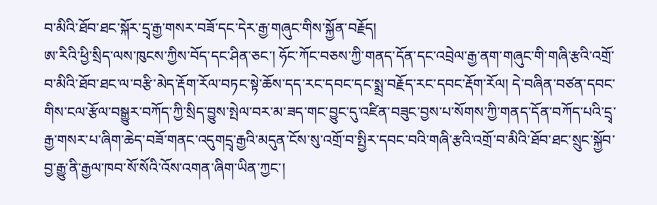བ་མིའི་ཐོབ་ཐང་སྐོར་དྲྭ་རྒྱ་གསར་བཟོ་དང་དེར་རྒྱ་གཞུང་གིས་སྐྱོན་བརྗོད།
ཨ་རིའི་ཕྱི་སྲིད་ལས་ཁུངས་ཀྱིས་བོད་དང་ཤིན་ཅང་། ཧོང་ཀོང་བཅས་ཀྱི་གནད་དོན་དང་འབྲེལ་རྒྱ་ནག་གཞུང་གི་གཞི་རྩའི་འགྲོ་བ་མིའི་ཐོབ་ཐང་ལ་བརྩི་མེད་རྡོག་རོལ་བཏང་སྟེ་ཆོས་དད་རང་དབང་དང་སྨྲ་བརྗོད་རང་དབང་རྡོག་རོལ། དེ་བཞིན་བཙན་དབང་གིས་ངལ་རྩོལ་བསྒྱུར་བཀོད་ཀྱི་སྲིད་བྱུས་སྤེལ་བར་མ་ཟད་གང་བྱུང་དུ་འཛིན་བཟུང་བྱས་པ་སོགས་ཀྱི་གནད་དོན་བཀོད་པའི་དྲྭ་རྒྱ་གསར་པ་ཞིག་ཆེད་བཟོ་གནང་འདུགདྲྭ་རྒྱའི་མདུན་ངོས་སུ་འགྲོ་བ་སྤྱིར་དབང་བའི་གཞི་རྩའི་འགྲོ་བ་མིའི་ཐོབ་ཐང་སྲུང་སྐྱོབ་བྱ་རྒྱུ་ནི་རྒྱལ་ཁབ་སོ་སོའི་འོས་འགན་ཞིག་ཡིན་ཀྱང་།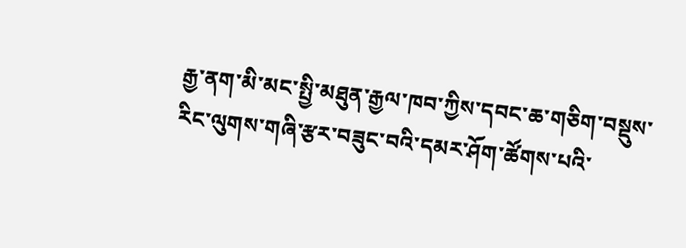རྒྱ་ནག་མི་མང་སྤྱི་མཐུན་རྒྱལ་ཁབ་ཀྱིས་དབང་ཆ་གཅིག་བསྡུས་རིང་ལུགས་གཞི་རྩར་བཟུང་བའི་དམར་ཤོག་ཚོགས་པའི་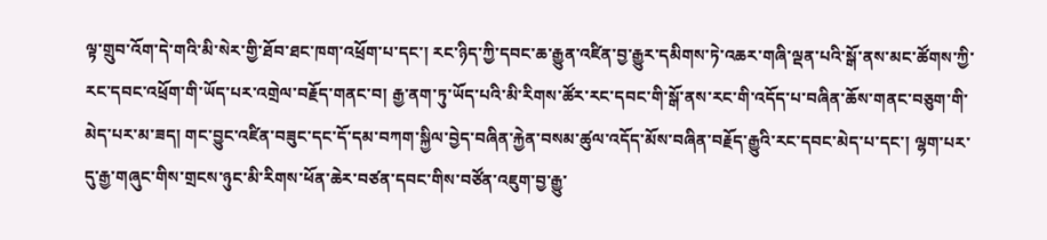ལྟ་གྲུབ་འོག་དེ་གའི་མི་སེར་གྱི་ཐོབ་ཐང་ཁག་འཕྲོག་པ་དང་། རང་ཉིད་ཀྱི་དབང་ཆ་རྒྱུན་འཛིན་བྱ་རྒྱུར་དམིགས་ཏེ་འཆར་གཞི་ལྡན་པའི་སྒོ་ནས་མང་ཚོགས་ཀྱི་རང་དབང་འཕྲོག་གི་ཡོད་པར་འགྲེལ་བརྗོད་གནང་བ། རྒྱ་ནག་ཏུ་ཡོད་པའི་མི་རིགས་ཚོར་རང་དབང་གི་སྒོ་ནས་རང་གི་འདོད་པ་བཞིན་ཆོས་གནང་བཅུག་གི་མེད་པར་མ་ཟད། གང་བྱུང་འཛིན་བཟུང་དང་དོ་དམ་བཀག་སྐྱིལ་བྱེད་བཞིན་རྐྱེན་བསམ་ཚུལ་འདོད་མོས་བཞིན་བརྗོད་རྒྱུའི་རང་དབང་མེད་པ་དང་། ལྷག་པར་དུ་རྒྱ་གཞུང་གིས་གྲངས་ཉུང་མི་རིགས་ཕོན་ཆེར་བཙན་དབང་གིས་བཙོན་འཇུག་བྱ་རྒྱུ་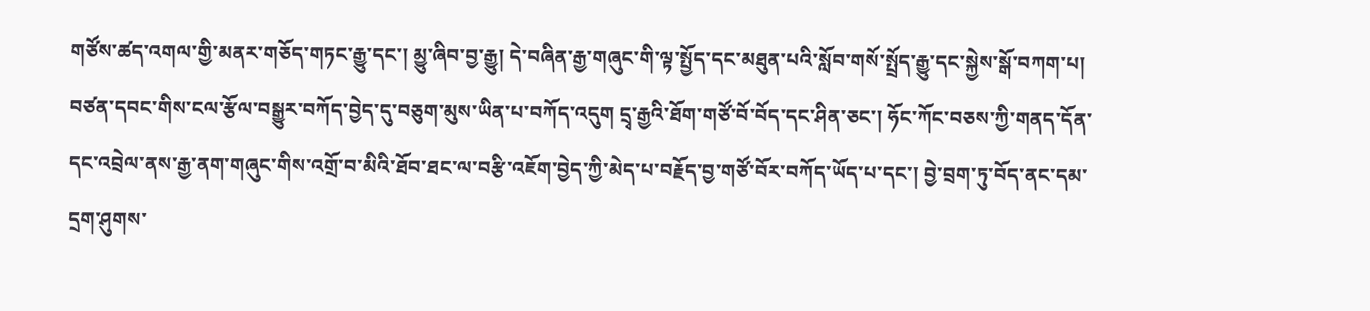གཙོས་ཚད་འགལ་གྱི་མནར་གཅོད་གཏང་རྒྱུ་དང་། མྱུ་ཞིབ་བྱ་རྒྱུ། དེ་བཞིན་རྒྱ་གཞུང་གི་ལྟ་སྤྱོད་དང་མཐུན་པའི་སློབ་གསོ་སྤྲོད་རྒྱུ་དང་སྐྱེས་སྒོ་བཀག་པ། བཙན་དབང་གིས་ངལ་རྩོལ་བསྒྱུར་བཀོད་བྱེད་དུ་བཅུག་མུས་ཡིན་པ་བཀོད་འདུག དྲྭ་རྒྱའི་ཐོག་གཙོ་བོ་བོད་དང་ཤིན་ཅང་། ཧོང་ཀོང་བཅས་ཀྱི་གནད་དོན་དང་འབྲེལ་ནས་རྒྱ་ནག་གཞུང་གིས་འགྲོ་བ་མིའི་ཐོབ་ཐང་ལ་བརྩི་འཇོག་བྱེད་ཀྱི་མེད་པ་བརྗོད་བྱ་གཙོ་བོར་བཀོད་ཡོད་པ་དང་། བྱེ་བྲག་ཏུ་བོད་ནང་དམ་དྲག་ཤུགས་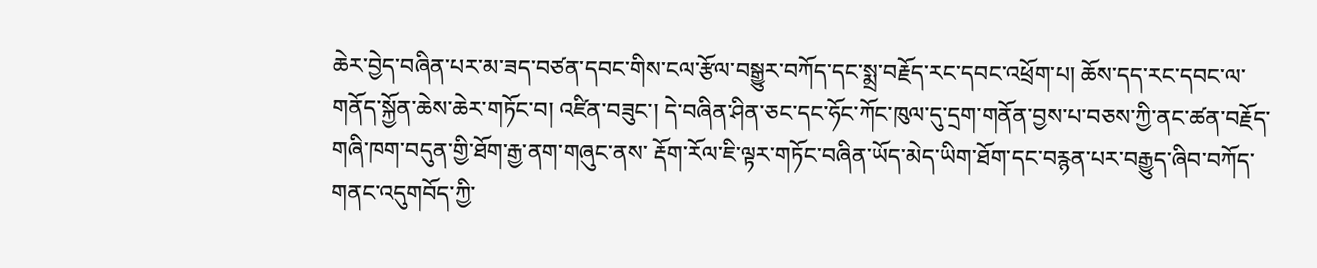ཆེར་བྱེད་བཞིན་པར་མ་ཟད་བཙན་དབང་གིས་ངལ་རྩོལ་བསྒྱུར་བཀོད་དང་སྨྲ་བརྗོད་རང་དབང་འཕྲོག་པ། ཆོས་དད་རང་དབང་ལ་གནོད་སྐྱོན་ཆེས་ཆེར་གཏོང་བ། འཛིན་བཟུང་། དེ་བཞིན་ཤིན་ཅང་དང་ཧོང་ཀོང་ཁུལ་དུ་དྲག་གནོན་བྱས་པ་བཅས་ཀྱི་ནང་ཚན་བརྗོད་གཞི་ཁག་བདུན་གྱི་ཐོག་རྒྱ་ནག་གཞུང་ནས་ རྡོག་རོལ་ཇི་ལྟར་གཏོང་བཞིན་ཡོད་མེད་ཡིག་ཐོག་དང་བརྙན་པར་བརྒྱུད་ཞིབ་བཀོད་གནང་འདུགབོད་ཀྱི་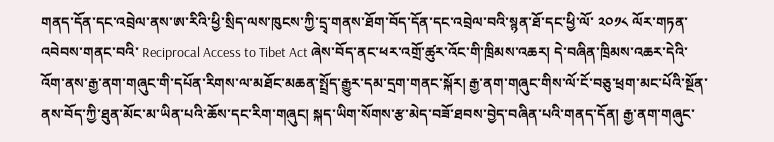གནད་དོན་དང་འབྲེལ་ནས་ཨ་རིའི་ཕྱི་སྲིད་ལས་ཁུངས་ཀྱི་དྲྭ་གནས་ཐོག་བོད་དོན་དང་འབྲེལ་བའི་སྙན་ཐོ་དང་ཕྱི་ལོ་ ༢༠༡༨ ལོར་གཏན་འབེབས་གནང་བའི་ Reciprocal Access to Tibet Act ཞེས་བོད་ནང་ཕར་འགྲོ་ཚུར་འོང་གི་ཁྲིམས་འཆར། དེ་བཞིན་ཁྲིམས་འཆར་དེའི་འོག་ནས་རྒྱ་ནག་གཞུང་གི་དཔོན་རིགས་ལ་མཐོང་མཆན་སྤྲོད་རྒྱུར་དམ་དྲག་གནང་སྐོར། རྒྱ་ནག་གཞུང་གིས་ལོ་ངོ་བཅུ་ཕྲག་མང་པོའི་སྔོན་ནས་བོད་ཀྱི་ཐུན་མོང་མ་ཡིན་པའི་ཆོས་དང་རིག་གཞུང། སྐད་ཡིག་སོགས་རྩ་མེད་བཟོ་ཐབས་བྱེད་བཞིན་པའི་གནད་དོན། རྒྱ་ནག་གཞུང་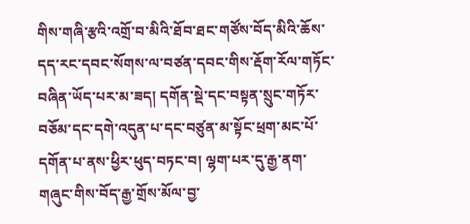གིས་གཞི་རྩའི་འགྲོ་བ་མིའི་ཐོབ་ཐང་གཙོས་བོད་མིའི་ཆོས་དད་རང་དབང་སོགས་ལ་བཙན་དབང་གིས་རྡོག་རོལ་གཏོང་བཞིན་ཡོད་པར་མ་ཟད། དགོན་སྡེ་དང་བསྟན་སྲུང་གཏོར་བཅོམ་དང་དགེ་འདུན་པ་དང་བཙུན་མ་སྟོང་ཕྲག་མང་པོ་དགོན་པ་ནས་ཕྱིར་ཕུད་བཏང་བ། ལྷག་པར་དུ་རྒྱ་ནག་གཞུང་གིས་བོད་རྒྱ་གྲོས་མོལ་བྱ་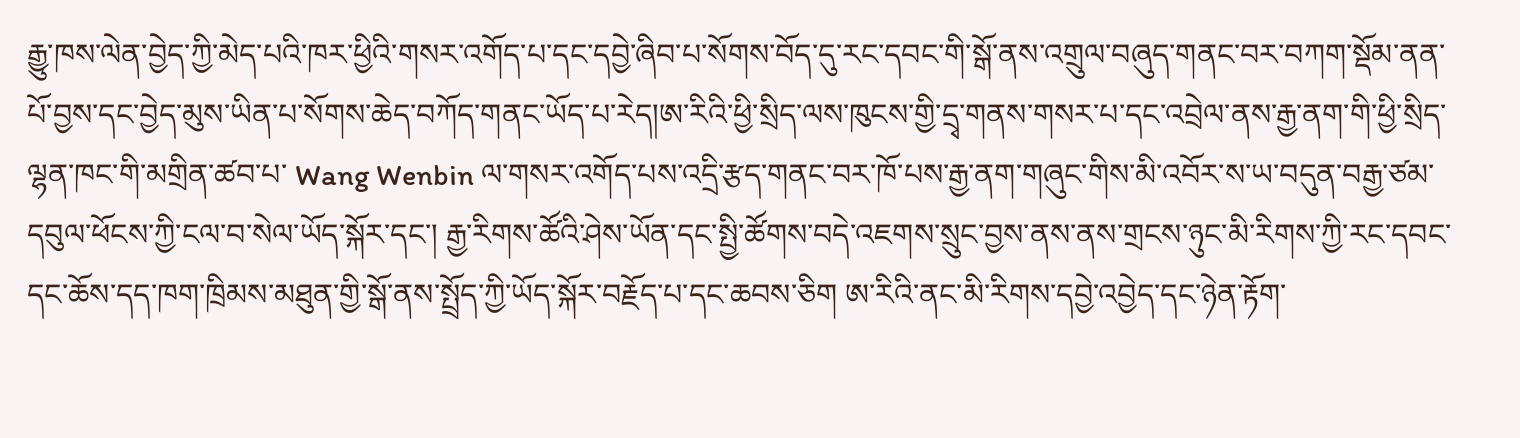རྒྱུ་ཁས་ལེན་བྱེད་ཀྱི་མེད་པའི་ཁར་ཕྱིའི་གསར་འགོད་པ་དང་དབྱེ་ཞིབ་པ་སོགས་བོད་དུ་རང་དབང་གི་སྒོ་ནས་འགྲུལ་བཞུད་གནང་བར་བཀག་སྡོམ་ནན་པོ་བྱས་དང་བྱེད་མུས་ཡིན་པ་སོགས་ཆེད་བཀོད་གནང་ཡོད་པ་རེད།ཨ་རིའི་ཕྱི་སྲིད་ལས་ཁུངས་གྱི་དྲྭ་གནས་གསར་པ་དང་འབྲེལ་ནས་རྒྱ་ནག་གི་ཕྱི་སྲིད་ལྷན་ཁང་གི་མགྲིན་ཚབ་པ་ Wang Wenbin ལ་གསར་འགོད་པས་འདྲི་རྩད་གནང་བར་ཁོ་པས་རྒྱ་ནག་གཞུང་གིས་མི་འབོར་ས་ཡ་བདུན་བརྒྱ་ཙམ་དབུལ་ཕོངས་ཀྱི་ངལ་བ་སེལ་ཡོད་སྐོར་དང་། རྒྱ་རིགས་ཚོའི་ཤེས་ཡོན་དང་སྤྱི་ཚོགས་བདེ་འཇགས་སྲུང་བྱས་ནས་ནས་གྲངས་ཉུང་མི་རིགས་ཀྱི་རང་དབང་དང་ཆོས་དད་ཁག་ཁྲིམས་མཐུན་གྱི་སྒོ་ནས་སྤྲོད་ཀྱི་ཡོད་སྐོར་བརྗོད་པ་དང་ཆབས་ཅིག ཨ་རིའི་ནང་མི་རིགས་དབྱེ་འབྱེད་དང་ཉེན་རྟོག་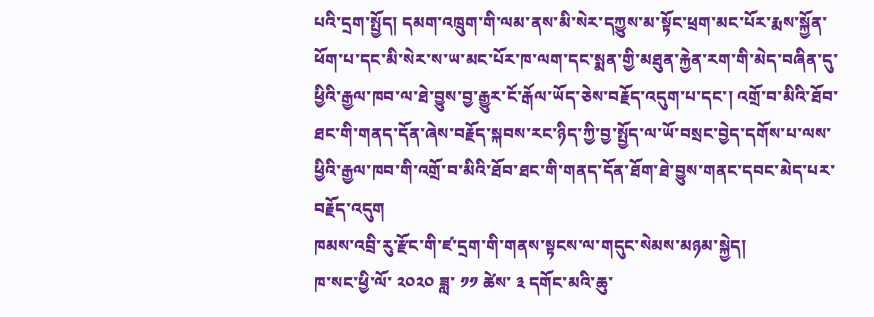པའི་དྲག་སྤྱོད། དམག་འཁྲུག་གི་ལམ་ནས་མི་སེར་དཀྱུས་མ་སྟོང་ཕྲག་མང་པོར་རྨས་སྐྱོན་ཕོག་པ་དང་མི་སེར་ས་ཡ་མང་པོར་ཁ་ལག་དང་སྨན་གྱི་མཐུན་རྐྱེན་རག་གི་མེད་བཞིན་དུ་ཕྱིའི་རྒྱལ་ཁབ་ལ་ཐེ་བྱུས་བྱ་རྒྱུར་ངོ་རྒོལ་ཡོད་ཅེས་བརྗོད་འདུག་པ་དང་། འགྲོ་བ་མིའི་ཐོབ་ཐང་གི་གནད་དོན་ཞེས་བརྗོད་སྐབས་རང་ཉིད་ཀྱི་བྱ་སྤྱོད་ལ་ཡོ་བསྲང་བྱེད་དགོས་པ་ལས་ཕྱིའི་རྒྱལ་ཁབ་གི་འགྲོ་བ་མིའི་ཐོབ་ཐང་གི་གནད་དོན་ཐོག་ཐེ་བྱུས་གནང་དབང་མེད་པར་བརྗོད་འདུག
ཁམས་འབྲི་རུ་རྫོང་གི་ཛ་དྲག་གི་གནས་སྟངས་ལ་གདུང་སེམས་མཉམ་སྐྱེད།
ཁ་སང་ཕྱི་ལོ་ ༢༠༢༠ ཟླ་ ༡༡ ཚེས་ ༣ དགོང་མའི་ཆུ་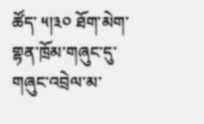ཚོད་ ༥།༣༠ ཐོག་མེག་གྷན་ཁྲོམ་གཞུང་དུ་གཞུང་འབྲེལ་མ་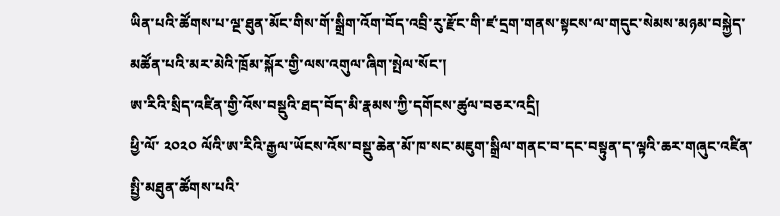ཡིན་པའི་ཚོགས་པ་ལྔ་ཐུན་མོང་གིས་གོ་སྒྲིག་འོག་བོད་འབྲི་རུ་རྫོང་གི་ཛ་དྲག་གནས་སྟངས་ལ་གདུང་སེམས་མཉམ་བསྐྱེད་མཚོན་པའི་མར་མེའི་ཁྲོམ་སྐོར་གྱི་ལས་འགུལ་ཞིག་སྤེལ་སོང་།
ཨ་རིའི་སྲིད་འཛིན་གྱི་འོས་བསྡུའི་ཐད་བོད་མི་རྣམས་ཀྱི་དགོངས་ཚུལ་བཅར་འདྲི།
ཕྱི་ལོ་ ༢༠༢༠ ལོའི་ཨ་རིའི་རྒྱལ་ཡོངས་འོས་བསྡུ་ཆེན་མོ་ཁ་སང་མཇུག་སྒྲིལ་གནང་བ་དང་བསྟུན་ད་ལྟའི་ཆར་གཞུང་འཛིན་སྤྱི་མཐུན་ཚོགས་པའི་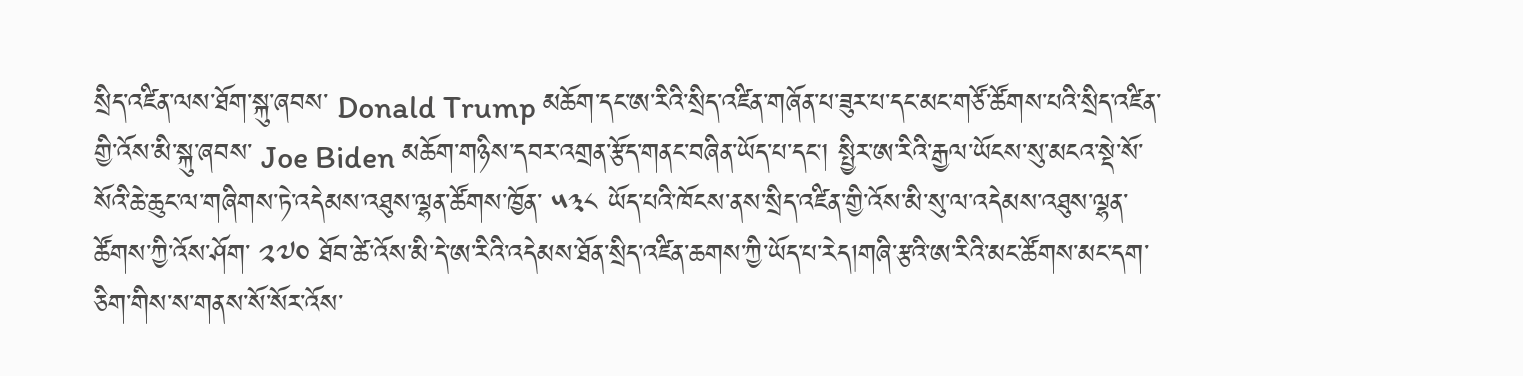སྲིད་འཛིན་ལས་ཐོག་སྐུ་ཞབས་ Donald Trump མཆོག་དང་ཨ་རིའི་སྲིད་འཛིན་གཞོན་པ་ཟུར་པ་དང་མང་གཙོ་ཚོགས་པའི་སྲིད་འཛིན་གྱི་འོས་མི་སྐུ་ཞབས་ Joe Biden མཆོག་གཉིས་དབར་འགྲན་རྩོད་གནང་བཞིན་ཡོད་པ་དང། སྤྱིར་ཨ་རིའི་རྒྱལ་ཡོངས་སུ་མངའ་སྡེ་སོ་སོའི་ཆེ་ཆུང་ལ་གཞིགས་ཏེ་འདེམས་འཐུས་ལྷན་ཚོགས་ཁྱོན་ ༥༣༨ ཡོད་པའི་ཁོངས་ནས་སྲིད་འཛིན་གྱི་འོས་མི་སུ་ལ་འདེམས་འཐུས་ལྷན་ཚོགས་ཀྱི་འོས་ཤོག་ ༢༧༠ ཐོབ་ཚེ་འོས་མི་དེ་ཨ་རིའི་འདེམས་ཐོན་སྲིད་འཛིན་ཆགས་ཀྱི་ཡོད་པ་རེད།གཞི་རྩའི་ཨ་རིའི་མང་ཚོགས་མང་དག་ཅིག་གིས་ས་གནས་སོ་སོར་འོས་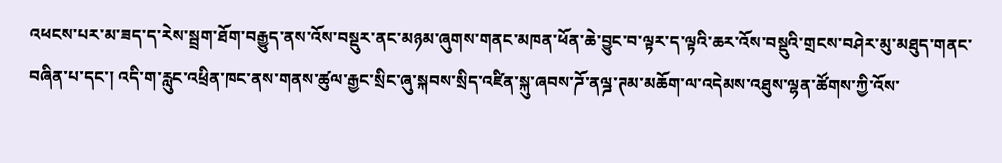འཕངས་པར་མ་ཟད་ད་རེས་སྦྲག་ཐོག་བརྒྱུད་ནས་འོས་བསྡུར་ནང་མཉམ་ཞུགས་གནང་མཁན་ཕོན་ཆེ་བྱུང་བ་ལྟར་ད་ལྟའི་ཆར་འོས་བསྡུའི་གྲངས་བཤེར་མུ་མཐུད་གནང་བཞིན་པ་དང་། འདི་ག་རླུང་འཕྲིན་ཁང་ནས་གནས་ཚུལ་རྒྱང་སྲིང་ཞུ་སྐབས་སྲིད་འཛིན་སྐུ་ཞབས་ཌོ་ནལྜ་ཊམ་མཆོག་ལ་འདེམས་འཐུས་ལྷན་ཚོགས་ཀྱི་འོས་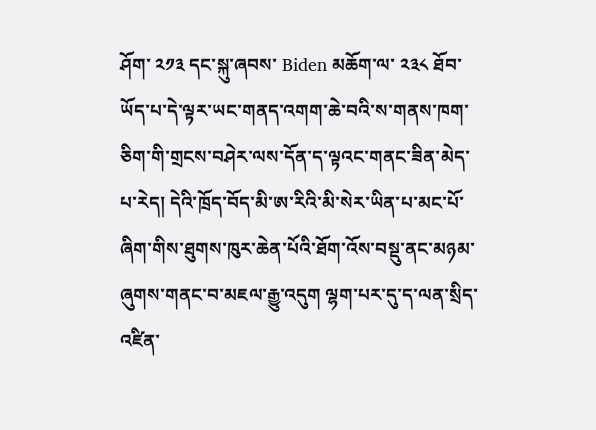ཤོག་ ༢༡༣ དང་སྐུ་ཞབས་ Biden མཆོག་ལ་ ༢༣༨ ཐོབ་ཡོད་པ་དེ་ལྟར་ཡང་གནད་འགག་ཆེ་བའི་ས་གནས་ཁག་ཅིག་གི་གྲངས་བཤེར་ལས་དོན་ད་ལྟའང་གནང་ཟིན་མེད་པ་རེད། དེའི་ཁྲོད་བོད་མི་ཨ་རིའི་མི་སེར་ཡིན་པ་མང་པོ་ཞིག་གིས་ཐུགས་ཁུར་ཆེན་པོའི་ཐོག་འོས་བསྡུ་ནང་མཉམ་ཞུགས་གནང་བ་མཇལ་རྒྱུ་འདུག ལྷག་པར་དུ་ད་ལན་སྲིད་འཛིན་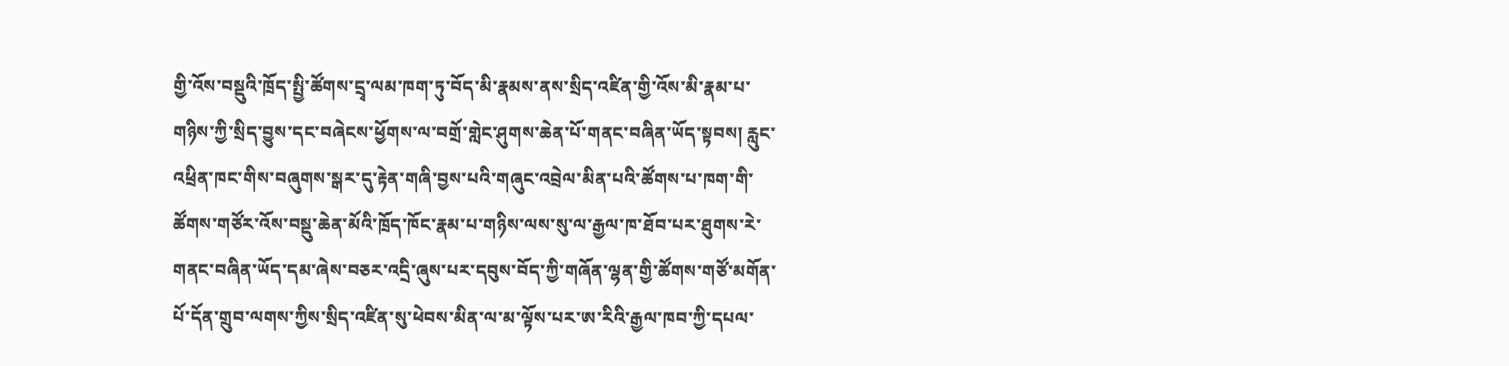གྱི་འོས་བསྡུའི་ཁྲོད་སྤྱི་ཚོགས་དྲྭ་ལམ་ཁག་ཏུ་བོད་མི་རྣམས་ནས་སྲིད་འཛིན་གྱི་འོས་མི་རྣམ་པ་གཉིས་ཀྱི་སྲིད་བྱུས་དང་བཞེངས་ཕྱོགས་ལ་བགྲོ་གླེང་ཤུགས་ཆེན་པོ་གནང་བཞིན་ཡོད་སྟབས། རླུང་འཕྲིན་ཁང་གིས་བཞུགས་སྒར་དུ་རྟེན་གཞི་བྱས་པའི་གཞུང་འབྲེལ་མིན་པའི་ཚོགས་པ་ཁག་གི་ཚོགས་གཙོར་འོས་བསྡུ་ཆེན་མོའི་ཁྲོད་ཁོང་རྣམ་པ་གཉིས་ལས་སུ་ལ་རྒྱལ་ཁ་ཐོབ་པར་ཐུགས་རེ་གནང་བཞིན་ཡོད་དམ་ཞེས་བཅར་འདྲི་ཞུས་པར་དབུས་བོད་ཀྱི་གཞོན་ལྷན་གྱི་ཚོགས་གཙོ་མགོན་པོ་དོན་གྲུབ་ལགས་ཀྱིས་སྲིད་འཛིན་སུ་ཕེབས་མིན་ལ་མ་ལྟོས་པར་ཨ་རིའི་རྒྱལ་ཁབ་ཀྱི་དཔལ་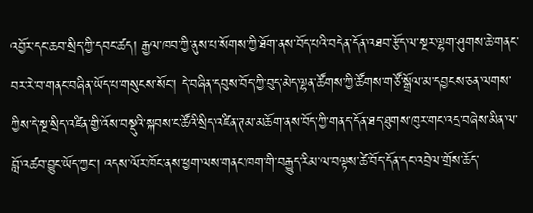འབྱོར་དང་ཆབ་སྲིད་ཀྱི་དབང་ཚད། རྒྱལ་ཁབ་ཀྱི་ནུས་པ་སོགས་ཀྱི་ཐོག་ནས་བོད་པའི་བདེན་དོན་འཐབ་རྩོད་ལ་སྔར་ལྷག་ཤུགས་ཆེ་གནང་བར་རེ་བ་གནང་བཞིན་ཡོད་པ་གསུངས་སོང་། དེ་བཞིན་དབུས་བོད་ཀྱི་བུད་མེད་ལྷན་ཚོགས་ཀྱི་ཚོགས་གཙོ་སྒྲོལ་མ་དབྱངས་ཅན་ལགས་ཀྱིས་དེ་སྔ་སྲིད་འཛིན་གྱི་འོས་བསྡུའི་སྐབས་ང་ཚོའི་སྲིད་འཛིན་ཊམ་མཆོག་ནས་བོད་ཀྱི་གནད་དོན་ཐད་ཐུགས་ཁུར་གང་འདྲ་བཞེས་མིན་ལ་བློ་འཚབ་བྱུང་ཡོད་ཀྱང་། འདས་ལོར་ཁོང་ནས་ཕྱག་ལས་གནང་ཁག་གི་བརྒྱུད་རིམ་ལ་བལྟས་ཚེ་བོད་དོན་དང་འབྲེལ་གྲོས་ཆོད་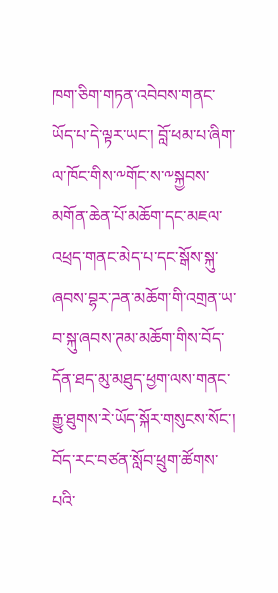ཁག་ཅིག་གཏན་འབེབས་གནང་ཡོད་པ་དེ་ལྟར་ཡང་། བློ་ཕམ་པ་ཞིག་ལ་ཁོང་གིས་༸གོང་ས་༸སྐྱབས་མགོན་ཆེན་པོ་མཆོག་དང་མཇལ་འཕྲད་གནང་མེད་པ་དང་སྒོས་སྐུ་ཞབས་བྷར་ཌན་མཆོག་གི་འགྲན་ཡ་བ་སྐུ་ཞབས་ཊམ་མཆོག་གིས་བོད་དོན་ཐད་མུ་མཐུད་ཕྱག་ལས་གནང་རྒྱུ་ཐུགས་རེ་ཡོད་སྐོར་གསུངས་སོང་། བོད་རང་བཙན་སློབ་ཕྲུག་ཚོགས་པའི་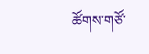ཚོགས་གཙོ་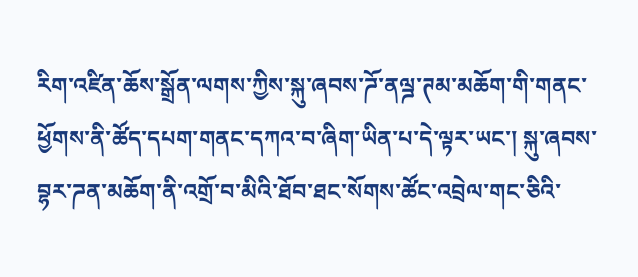རིག་འཛིན་ཆོས་སྒྲོན་ལགས་ཀྱིས་སྐུ་ཞབས་ཌོ་ནལྜ་ཊམ་མཆོག་གི་གནང་ཕྱོགས་ནི་ཚོད་དཔག་གནང་དཀའ་བ་ཞིག་ཡིན་པ་དེ་ལྟར་ཡང་། སྐུ་ཞབས་བྷར་ཌན་མཆོག་ནི་འགྲོ་བ་མིའི་ཐོབ་ཐང་སོགས་ཚོང་འབྲེལ་གང་ཅིའི་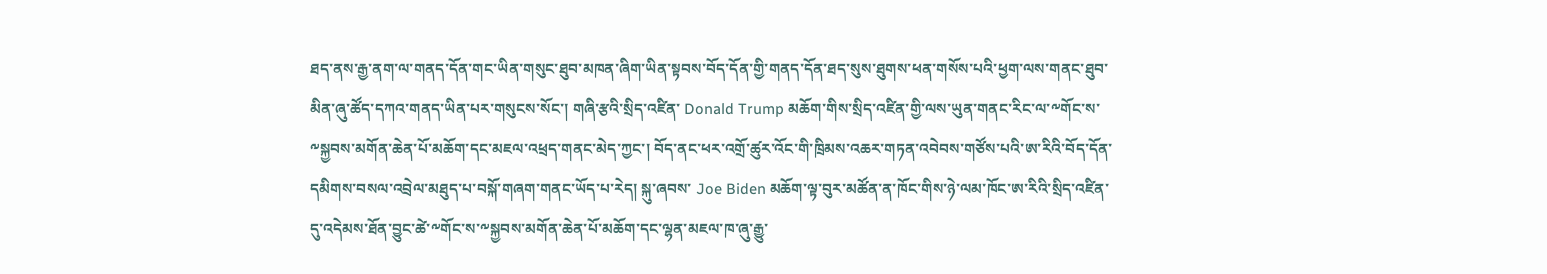ཐད་ནས་རྒྱ་ནག་ལ་གནད་དོན་གང་ཡིན་གསུང་ཐུབ་མཁན་ཞིག་ཡིན་སྟབས་བོད་དོན་གྱི་གནད་དོན་ཐད་སུས་ཐུགས་ཕན་གསོས་པའི་ཕྱག་ལས་གནང་ཐུབ་མིན་ཞུ་ཚོད་དཀའ་གནད་ཡིན་པར་གསུངས་སོང་། གཞི་རྩའི་སྲིད་འཛིན་ Donald Trump མཆོག་གིས་སྲིད་འཛིན་གྱི་ལས་ཡུན་གནང་རིང་ལ་༸གོང་ས་༸སྐྱབས་མགོན་ཆེན་པོ་མཆོག་དང་མཇལ་འཕྲད་གནང་མེད་ཀྱང་། བོད་ནང་ཕར་འགྲོ་ཚུར་འོང་གི་ཁྲིམས་འཆར་གཏན་འབེབས་གཙོས་པའི་ཨ་རིའི་བོད་དོན་དམིགས་བསལ་འབྲེལ་མཐུད་པ་བསྐོ་གཞག་གནང་ཡོད་པ་རེད། སྐུ་ཞབས་ Joe Biden མཆོག་ལྟ་བུར་མཚོན་ན་ཁོང་གིས་ཉེ་ལམ་ཁོང་ཨ་རིའི་སྲིད་འཛིན་དུ་འདེམས་ཐོན་བྱུང་ཚེ་༸གོང་ས་༸སྐྱབས་མགོན་ཆེན་པོ་མཆོག་དང་ལྷན་མཇལ་ཁ་ཞུ་རྒྱུ་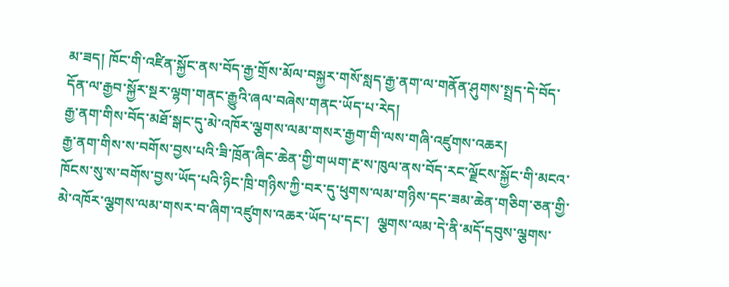མ་ཟད། ཁོང་གི་འཛིན་སྐྱོང་ནས་བོད་རྒྱ་གྲོས་མོལ་བསྐྱར་གསོ་སླད་རྒྱ་ནག་ལ་གནོན་ཤུགས་སྤྲད་དེ་བོད་དོན་ལ་རྒྱབ་སྐྱོར་སྔར་ལྷག་གནང་རྒྱུའི་ཞལ་བཞེས་གནང་ཡོད་པ་རེད།
རྒྱ་ནག་གིས་བོད་མཐོ་སྒང་དུ་མེ་འཁོར་ལྕགས་ལམ་གསར་རྒྱག་གི་ལས་གཞི་འཛུགས་འཆར།
རྒྱ་ནག་གིས་ས་བགོས་བྱས་པའི་ཟི་ཁྲོན་ཞིང་ཆེན་གྱི་གཡག་རྔ་ས་ཁུལ་ནས་བོད་རང་ལྗོངས་སྐྱོང་གི་མངའ་ཁོངས་སུ་ས་བགོས་བྱས་ཡོད་པའི་ཉིང་ཁྲི་གཉིས་ཀྱི་བར་དུ་ཕུགས་ལམ་གཉིས་དང་ཟམ་ཆེན་གཅིག་ཅན་གྱི་མེ་འཁོར་ལྕགས་ལམ་གསར་བ་ཞིག་འཛུགས་འཆར་ཡོད་པ་དང་།  ལྕགས་ལམ་དེ་ནི་མདོ་དབུས་ལྕགས་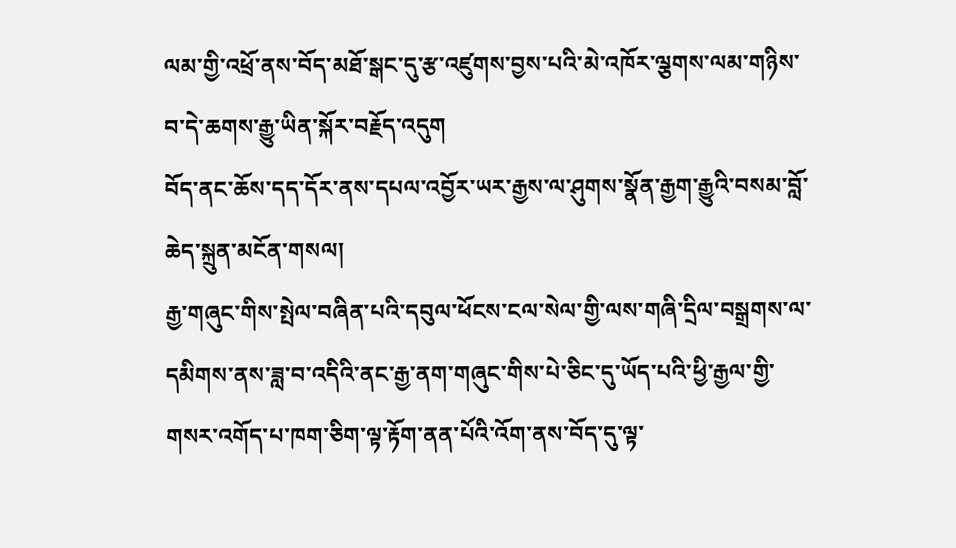ལམ་གྱི་འཕྲོ་ནས་བོད་མཐོ་སྒང་དུ་རྩ་འཛུགས་བྱས་པའི་མེ་འཁོར་ལྕགས་ལམ་གཉིས་བ་དེ་ཆགས་རྒྱུ་ཡིན་སྐོར་བརྗོད་འདུག
བོད་ནང་ཆོས་དད་དོར་ནས་དཔལ་འབྱོར་ཡར་རྒྱས་ལ་ཤུགས་སྣོན་རྒྱག་རྒྱུའི་བསམ་བློ་ཆེད་སྐྲུན་མངོན་གསལ།
རྒྱ་གཞུང་གིས་སྤེལ་བཞིན་པའི་དབུལ་ཕོངས་ངལ་སེལ་གྱི་ལས་གཞི་དྲིལ་བསྒྲགས་ལ་དམིགས་ནས་ཟླ་བ་འདིའི་ནང་རྒྱ་ནག་གཞུང་གིས་པེ་ཅིང་དུ་ཡོད་པའི་ཕྱི་རྒྱལ་གྱི་གསར་འགོད་པ་ཁག་ཅིག་ལྟ་རྟོག་ནན་པོའི་འོག་ནས་བོད་དུ་ལྟ་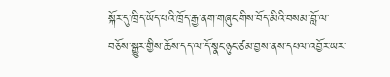སྐོར་དུ་ཁྲིད་ཡོད་པའི་ཁྲོད་རྒྱ་ནག་གཞུང་གིས་བོད་མིའི་བསམ་བློ་ལ་བཅོས་སྒྱུར་གྱིས་ཆོས་དད་ལ་དོ་སྣང་ཉུང་ཙམ་བྱས་ནས་དཔལ་འབྱོར་ཡར་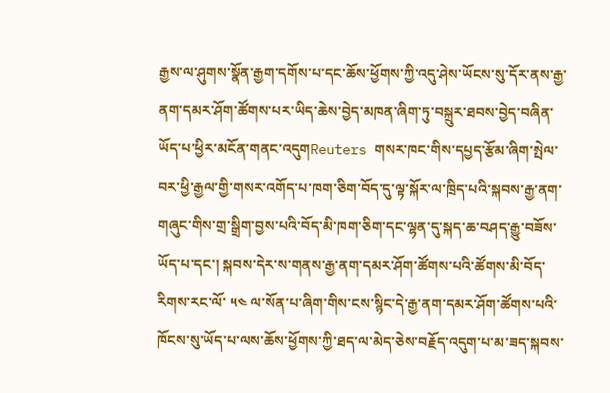རྒྱས་ལ་ཤུགས་སྣོན་རྒྱག་དགོས་པ་དང་ཆོས་ཕྱོགས་ཀྱི་འདུ་ཤེས་ཡོངས་སུ་དོར་ནས་རྒྱ་ནག་དམར་ཤོག་ཚོགས་པར་ཡིད་ཆེས་བྱེད་མཁན་ཞིག་ཏུ་བསྐྲུར་ཐབས་བྱེད་བཞིན་ཡོད་པ་ཕྱིར་མངོན་གནང་འདུགReuters གསར་ཁང་གིས་དཔྱད་རྩོམ་ཞིག་སྤེལ་བར་ཕྱི་རྒྱལ་གྱི་གསར་འགོད་པ་ཁག་ཅིག་བོད་དུ་ལྟ་སྐོར་ལ་ཁྲིད་པའི་སྐབས་རྒྱ་ནག་གཞུང་གིས་གྲ་སྒྲིག་བྱས་པའི་བོད་མི་ཁག་ཅིག་དང་ལྷན་དུ་སྐད་ཆ་བཤད་རྒྱུ་བཟོས་ཡོད་པ་དང་། སྐབས་དེར་ས་གནས་རྒྱ་ནག་དམར་ཤོག་ཚོགས་པའི་ཚོགས་མི་བོད་རིགས་རང་ལོ་ ༥༤ ལ་སོན་པ་ཞིག་གིས་ངས་སྙིང་དེ་རྒྱ་ནག་དམར་ཤོག་ཚོགས་པའི་ཁོངས་སུ་ཡོད་པ་ལས་ཆོས་ཕྱོགས་ཀྱི་ཐད་ལ་མེད་ཅེས་བརྗོད་འདུག་པ་མ་ཟད་སྐབས་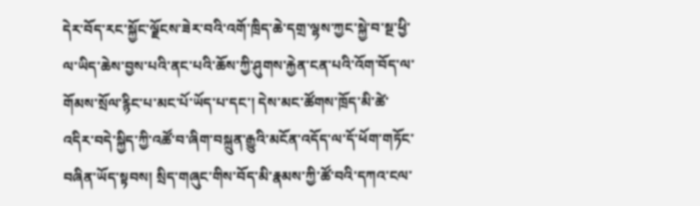དེར་བོད་རང་སྐྱོང་ལྗོངས་ཟེར་བའི་འགོ་ཁྲིད་ཆེ་དགྲ་ལྷས་ཀྱང་སྐྱེ་བ་སྔ་ཕྱི་ལ་ཡིད་ཆེས་བྱས་པའི་ནང་པའི་ཆོས་ཀྱི་ཤུགས་རྐྱེན་ངན་པའི་འོག་བོད་ལ་གོམས་སྲོལ་རྙིང་པ་མང་པོ་ཡོད་པ་དང་། དེས་མང་ཚོགས་ཁྲོད་མི་ཚེ་འདིར་བདེ་སྐྱིད་ཀྱི་འཚོ་བ་ཞིག་བསྐྲུན་རྒྱུའི་མངོན་འདོད་ལ་དོ་ཕོག་གཏོང་བཞིན་ཡོད་སྟབས། སྲིད་གཞུང་གིས་བོད་མི་རྣམས་ཀྱི་ཚོ་བའི་དཀའ་ངལ་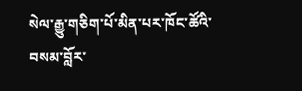སེལ་རྒྱུ་གཅིག་པོ་མིན་པར་ཁོང་ཚོའི་བསམ་བློར་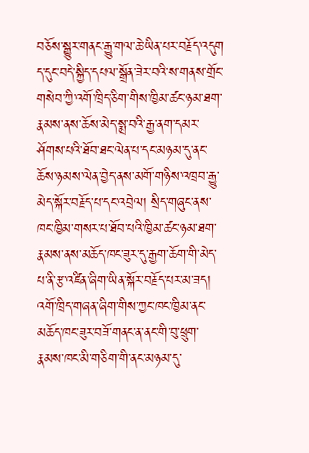བཅོས་སྒྱུར་གནང་རྒྱུ་གལ་ཆེ་ཡིན་པར་བརྗོད་འདུག ད་དུང་བདེ་སྐྱིད་དཔལ་སྒྲོན་ཟེར་བའི་ས་གནས་གྲོང་གསེབ་ཀྱི་འགོ་ཁྲིད་ཅིག་གིས་ཁྱིམ་ཚང་ཉམ་ཐག་རྣམས་ནས་ཆོས་མེད་སྨྲ་བའི་རྒྱ་ནག་དམར་ཤོགས་པའི་ཐོབ་ཐང་ལེན་པ་དང་མཉམ་དུ་ནང་ཆོས་ཉམས་ལེན་བྱེད་ནས་མགོ་གཉིས་འཁྲབ་རྒྱུ་མེད་སྐོར་བརྗོད་པ་དང་འབྲེལ། སྲིད་གཞུང་ནས་ཁང་ཁྱིམ་གསར་པ་ཐོབ་པའི་ཁྱིམ་ཚང་ཉམ་ཐག་རྣམས་ནས་མཆོད་ཁང་ཟུར་དུ་རྒྱག་ཆོག་གི་མེད་པ་ནི་རྩ་འཛིན་ཞིག་ཡིན་སྐོར་བརྗོད་པར་མ་ཟད། འགོ་ཁྲིད་གཞན་ཞིག་གིས་ཀྱང་ཁང་ཁྱིམ་ནང་མཆོད་ཁང་ཟུར་བཟོ་གནང་ན་ནང་གི་བུ་ཕྲུག་རྣམས་ཁང་མི་གཅིག་གི་ནང་མཉམ་དུ་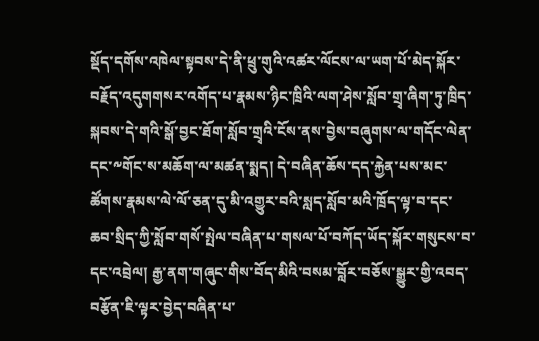སྡོད་དགོས་འཁེལ་སྟབས་དེ་ནི་ཕྲུ་གུའི་འཚར་ལོངས་ལ་ཡག་པོ་མེད་སྐོར་བརྗོད་འདུགགསར་འགོད་པ་རྣམས་ཉིང་ཁྲིའི་ལག་ཤེས་སློབ་གྲྭ་ཞིག་ཏུ་ཁྲིད་སྐབས་དེ་གའི་སྒོ་བྱང་ཐོག་སློབ་གྲྭའི་ངོས་ནས་བྱེས་བཞུགས་ལ་གདོང་ལེན་དང་༸གོང་ས་མཆོག་ལ་མཚན་སྨད། དེ་བཞིན་ཆོས་དད་རྐྱེན་པས་མང་ཚོགས་རྣམས་ལེ་ལོ་ཅན་དུ་མི་འགྱུར་བའི་སླད་སློབ་མའི་ཁྲོད་ལྟ་བ་དང་ཆབ་སྲིད་ཀྱི་སློབ་གསོ་སྤེལ་བཞིན་པ་གསལ་པོ་བཀོད་ཡོད་སྐོར་གསུངས་བ་དང་འབྲེལ། རྒྱ་ནག་གཞུང་གིས་བོད་མིའི་བསམ་བློར་བཅོས་སྒྱུར་གྱི་འབད་བརྩོན་ཇི་ལྟར་བྱེད་བཞིན་པ་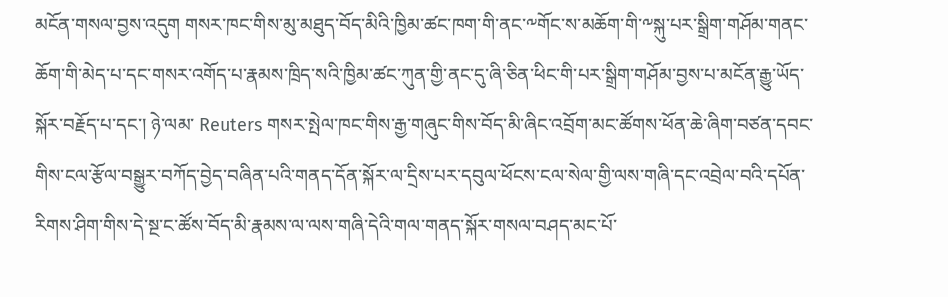མངོན་གསལ་བྱས་འདུག གསར་ཁང་གིས་མུ་མཐུད་བོད་མིའི་ཁྱིམ་ཚང་ཁག་གི་ནང་༸གོང་ས་མཆོག་གི་༸སྐུ་པར་སྒྲིག་གཤོམ་གནང་ཆོག་གི་མེད་པ་དང་གསར་འགོད་པ་རྣམས་ཁྲིད་སའི་ཁྱིམ་ཚང་ཀུན་གྱི་ནང་དུ་ཞི་ཅིན་ཕིང་གི་པར་སྒྲིག་གཤོམ་བྱས་པ་མངོན་རྒྱུ་ཡོད་སྐོར་བརྗོད་པ་དང་། ཉེ་ལམ་ Reuters གསར་སྤེལ་ཁང་གིས་རྒྱ་གཞུང་གིས་བོད་མི་ཞིང་འབྲོག་མང་ཚོགས་ཕོན་ཆེ་ཞིག་བཙན་དབང་གིས་ངལ་རྩོལ་བསྒྱུར་བཀོད་བྱེད་བཞིན་པའི་གནད་དོན་སྐོར་ལ་དྲིས་པར་དབུལ་ཕོངས་ངལ་སེལ་གྱི་ལས་གཞི་དང་འབྲེལ་བའི་དཔོན་རིགས་ཤིག་གིས་དེ་སྔ་ང་ཚོས་བོད་མི་རྣམས་ལ་ལས་གཞི་དེའི་གལ་གནད་སྐོར་གསལ་བཤད་མང་པོ་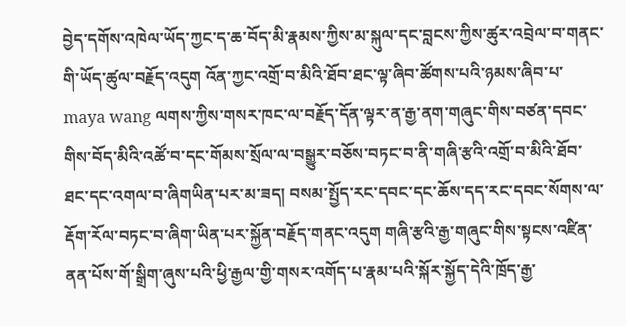བྱེད་དགོས་འཁེལ་ཡོད་ཀྱང་ད་ཆ་བོད་མི་རྣམས་ཀྱིས་མ་སྐུལ་དང་བླངས་ཀྱིས་ཚུར་འབྲེལ་བ་གནང་གི་ཡོད་ཚུལ་བརྗོད་འདུག འོན་ཀྱང་འགྲོ་བ་མིའི་ཐོབ་ཐང་ལྟ་ཞིབ་ཚོགས་པའི་ཉམས་ཞིབ་པ་ maya wang ལགས་ཀྱིས་གསར་ཁང་ལ་བརྗོད་དོན་ལྟར་ན་རྒྱ་ནག་གཞུང་གིས་བཙན་དབང་གིས་བོད་མིའི་འཚོ་བ་དང་གོམས་སྲོལ་ལ་བསྒྱུར་བཅོས་བཏང་བ་ནི་གཞི་རྩའི་འགྲོ་བ་མིའི་ཐོབ་ཐང་དང་འགལ་བ་ཞིགཡིན་པར་མ་ཟད། བསམ་སྤྱོད་རང་དབང་དང་ཆོས་དད་རང་དབང་སོགས་ལ་རྡོག་རོལ་བཏང་བ་ཞིག་ཡིན་པར་སྐྱོན་བརྗོད་གནང་འདུག གཞི་རྩའི་རྒྱ་གཞུང་གིས་སྟངས་འཛིན་ནན་པོས་གོ་སྒྲིག་ཞུས་པའི་ཕྱི་རྒྱལ་གྱི་གསར་འགོད་པ་རྣམ་པའི་སྐོར་སྐྱོད་དེའི་ཁྲོད་རྒྱ་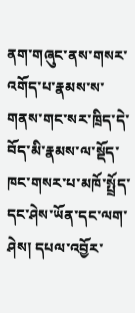ནག་གཞུང་ནས་གསར་འགོད་པ་རྣམས་ས་གནས་གང་སར་ཁྲིད་དེ་བོད་མི་རྣམས་ལ་སྡོད་ཁང་གསར་པ་མཁོ་སྤྲོད་དང་ཤེས་ཡོན་དང་ལག་ཤེས། དཔལ་འབྱོར་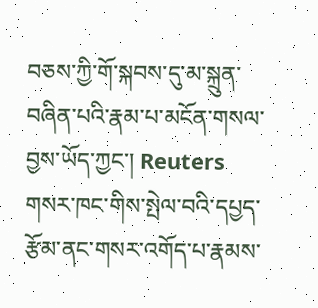བཅས་ཀྱི་གོ་སྐབས་དུ་མ་སྐྲུན་བཞིན་པའི་རྣམ་པ་མངོན་གསལ་བྱས་ཡོད་ཀྱང་། Reuters གསར་ཁང་གིས་སྤེལ་བའི་དཔྱད་རྩོམ་ནང་གསར་འགོད་པ་རྣམས་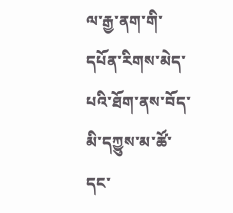ལ་རྒྱ་ནག་གི་དཔོན་རིགས་མེད་པའི་ཐོག་ནས་བོད་མི་དཀྱུས་མ་ཚོ་དང་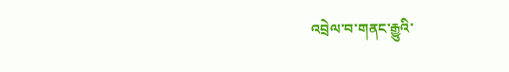འབྲེལ་བ་གནང་རྒྱུའི་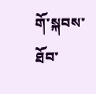གོ་སྐབས་ཐོབ་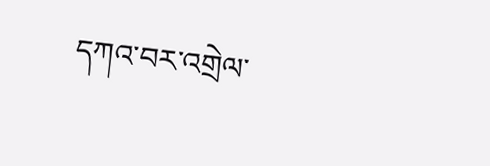དཀའ་བར་འགྲེལ་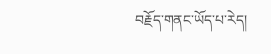བརྗོད་གནང་ཡོད་པ་རེད།